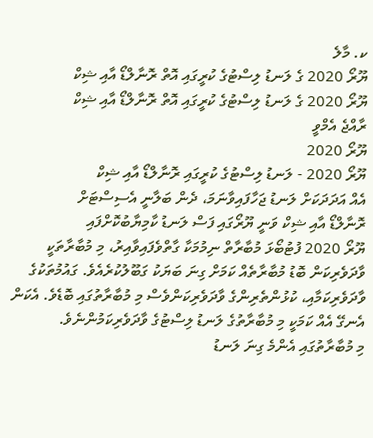ކ. މާލެ
ޔޫރޯ 2020 ގެ ލަނޑު ލިސްޓުގެ ކުރީގައި އޮތް ރޮނާލްޑޯ އާއި ޝިކް
ޔޫރޯ 2020 ގެ ލަނޑު ލިސްޓުގެ ކުރީގައި އޮތް ރޮނާލްޑޯ އާއި ޝިކް
ރާއްޖެ އެމްވީ
ޔޫރޯ 2020
ޔޫރޯ 2020 - ލަނޑު ލިސްޓުގެ ކުރީގައި ރޮނާލްޑޯ އާއި ޝިކް
އެއް އަދަދަކަށް ލަނޑު ޖަހާފައިވާނަމަ، ދެން ބަލާނީ އެސިސްޓަށް
ރޮނާލްޑޯ އާއި ޝިކް ވަނީ ޔޫރޯގައި ފަސް ލަނޑު ކާމިޔާބުކޮށްފައި
ޔޫރޯ 2020 ފުޓުބޯޅަ މުބާރާތް ނިމުމަކާ ގާތްވެފައިވާއިރު، މި މުބާރާތަކީ ވާދަވެރިކަން ބޮޑު މުބާރާތެއް ކަމަށް ގިނަ ބަޔަކު ގަބޫލުކުރެއެވެ. ގައުމުތަކުގެ ވާދަވެރިކަމާއި، ކުޅުންތެރިންގެ ވާދަވެރިކަންވެސް މި މުބާރާތުގައި ބޮޑެވެ. އެކަން އެނގޭ އެއް ކަމަކީ މި މުބާރާތުގެ ލަނޑު ލިސްޓުގެ ވާދަވެރިކަމުންނެވެ.
މި މުބާރާތުގައި އެންމެ ގިނަ ލަނޑު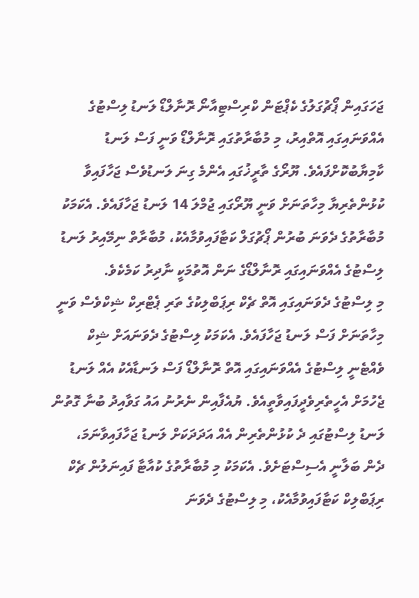ޖަހަގައިން ޕޯޗުގަލުގެ ކެޕްޓަން ކްރިސްޓިއާނޯ ރޮނާލްޑޯ ލަނޑު ލިސްޓުގެ އެއްވަނައިގައި އޮތްއިރު، މި މުބާރާތުގައި ރޮނާލްޑޯ ވަނީ ފަސް ލަނޑު ކާމިޔާބުކޮށްފައެވެ. ޔޫރޯގެ ތާރީޚުގައި އެންމެ ގިނަ ލަނޑުވެސް ޖަހާފައިވާ ކުޅުންތެރިޔާ މިހާތަނަށް ވަނީ ޔޫރޯގައި ޖުމްލަ 14 ލަނޑު ޖަހާފައެވެ. އެކަމަކު މުބާރާތުގެ ދެވަނަ ބުރުން ޕޯޗުގަލް ކަޓާފައިވުމާއެކު، މުބާރާތް ނިމޭއިރު ލަނޑު ލިސްޓުގެ އެއްވަނައިގައި ރޮނާލްޑޯގެ ނަން އޮތުމަކީ ނާދިރު ކަމެކެވެ.
މި ލިސްޓުގެ ދެވަނައިގައި އޮތް ޗެކް ރިޕަބްލިކުގެ ތަރި ޕެޓްރިކް ޝިކްވެސް ވަނީ މިހާތަނަށް ފަސް ލަނޑު ޖަހާފައެވެ. އެކަމަކު ލިސްޓުގެ ދެވަނައަށް ޝިކް ވެއްޓެނީ ލިސްޓުގެ އެއްވަނައިގައި އޮތް ރޮނާލްޑޯ ފަސް ލަނޑާއެކު އެއް ލަނޑު ޖެހުމަށް އެހީތެރިވެދީފައިވާތީއެވެ. ޔުއެފާއިން ނެރުނު އައު ގަވާއިދު ބުނާ ގޮތުން ލަނޑު ލިސްޓުގައި ދެ ކުޅުންތެރިން އެއް އަދަދަކަށް ލަނޑު ޖަހާފައިވާނަމަ، ދެން ބަލާނީ އެސިސްޓަށެވެ. އެކަމަކު މި މުބާރާތުގެ ކުއާޓާ ފައިނަލުން ޗެކް ރިޕަބްލިކް ކަޓާފައިވުމާއެކު، މި ލިސްޓުގެ ދެވަނަ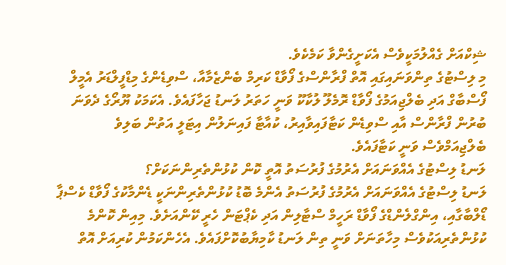ޝިކްއަށް ގެއްލުމަކީވެސް އެކަށީގެންވާ ކަމެކެވެ.
މި ލިސްޓުގެ ތިންވަނައިގައި އޮތް ފްރާންސްގެ ފޯވާޑް ކަރިމް ބެންޒެމާއާ، ސްވިޑެންގެ މިޑްފީލްޑަރު އެމީލް ފޯސްބާގް އަދި ބެލްޖިއަމުގެ ފޯވާޑް ރޮމެލޫ ލުކާކޫ ވަނީ ހަތަރު ލަނޑު ޖަހާފައެވެ. އެކަމަކު ޔޫރޯގެ ދެވަނަ ބުރުން ފްރާންސް އާއި ސްވިޑެން ކަޓާފައިވާއިރު، ކުއާޓާ ފައިނަލުން އިޓަލީ އަތުން ބަލިވެ ބެލްޖިއަމްވެސް ވަނީ ކަޓާފައެވެ.
ލަނޑު ލިސްޓުގެ އެއްވަނައަށް އެރުމުގެ ފުރުސަތު އޮތީ ކޮން ކުޅުންތެރިންނަކަށް؟
ލަނޑު ލިސްޓުގެ އެއްވަނައަށް އެރުމުގެ ފުރުސަތު އެންމެ ބޮޑު ކުޅުންތެރިންނަކީ ޑެންމާކުގެ ފޯވާޑް ކެސްޕާ ޑޯލްބާގާއި، އިންގްލެންޑްގެ ފޯވާޑް ރަހީމް ސްޓާލިން އަދި ކެޕްޓަން ހެރީ ކޭންއަށެވެ. މިއިން ކޮންމެ ކުޅުންތެރިއަކުވެސް މިހާތަނަށް ވަނީ ތިން ލަނޑު ކާމިޔާބުކޮށްފައެވެ. އެހެންކަމުން ކުރިއަށް އޮތް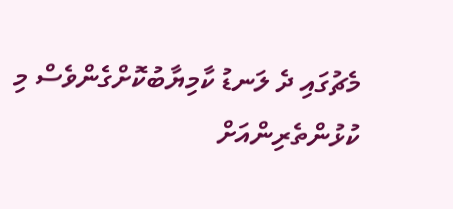މެޗުގައި ދެ ލަނޑު ކާމިޔާބުކޮށްގެންވެސް މި ކުޅުންތެރިންއަށް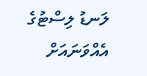ލަނޑު ލިސްޓުގެ އެއްވަނައަށް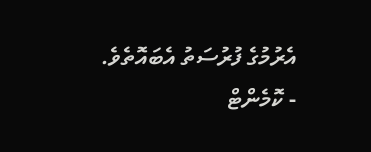އެރުމުގެ ފުރުސަތު އެބައޮތެވެ.
- ކޮމެންޓް